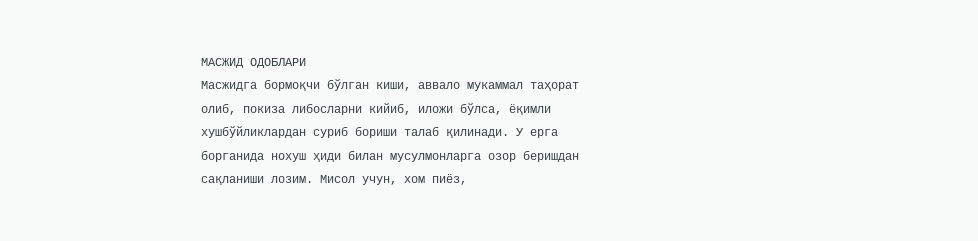МАСЖИД ОДОБЛАРИ
Масжидга бормоқчи бўлган киши, аввало мукаммал таҳорат олиб, покиза либосларни кийиб, иложи бўлса, ёқимли хушбўйликлардан суриб бориши талаб қилинади. У ерга борганида нохуш ҳиди билан мусулмонларга озор беришдан сақланиши лозим. Мисол учун, хом пиёз,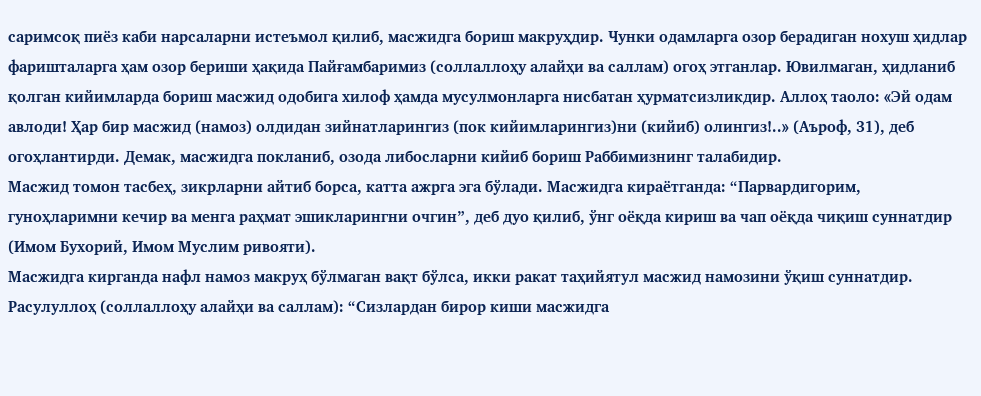саримсоқ пиёз каби нарсаларни истеъмол қилиб, масжидга бориш макруҳдир. Чунки одамларга озор берадиган нохуш ҳидлар фаришталарга ҳам озор бериши ҳақида Пайғамбаримиз (соллаллоҳу алайҳи ва саллам) огоҳ этганлар. Ювилмаган, ҳидланиб қолган кийимларда бориш масжид одобига хилоф ҳамда мусулмонларга нисбатан ҳурматсизликдир. Аллоҳ таоло: «Эй одам авлоди! Ҳар бир масжид (намоз) олдидан зийнатларингиз (пок кийимларингиз)ни (кийиб) олингиз!..» (Аъроф, 31), деб огоҳлантирди. Демак, масжидга покланиб, озода либосларни кийиб бориш Раббимизнинг талабидир.
Масжид томон тасбеҳ, зикрларни айтиб борса, катта ажрга эга бўлади. Масжидга кираётганда: “Парвардигорим, гуноҳларимни кечир ва менга раҳмат эшикларингни очгин”, деб дуо қилиб, ўнг оёқда кириш ва чап оёқда чиқиш суннатдир (Имом Бухорий, Имом Муслим ривояти).
Масжидга кирганда нафл намоз макруҳ бўлмаган вақт бўлса, икки ракат таҳийятул масжид намозини ўқиш суннатдир. Расулуллоҳ (соллаллоҳу алайҳи ва саллам): “Сизлардан бирор киши масжидга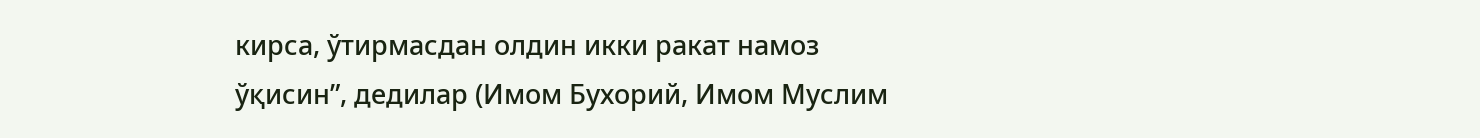кирса, ўтирмасдан олдин икки ракат намоз ўқисин”, дедилар (Имом Бухорий, Имом Муслим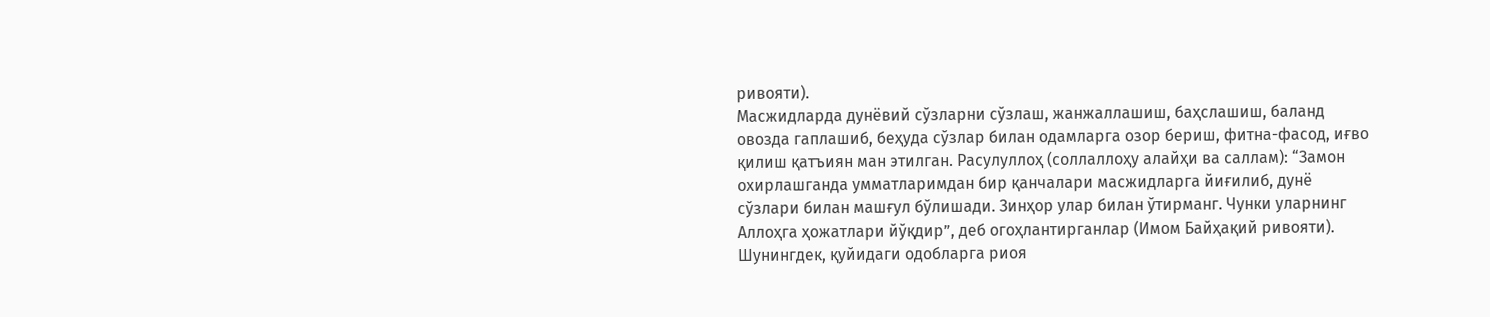ривояти).
Масжидларда дунёвий сўзларни сўзлаш, жанжаллашиш, баҳслашиш, баланд овозда гаплашиб, беҳуда сўзлар билан одамларга озор бериш, фитна-фасод, иғво қилиш қатъиян ман этилган. Расулуллоҳ (соллаллоҳу алайҳи ва саллам): “Замон охирлашганда умматларимдан бир қанчалари масжидларга йиғилиб, дунё сўзлари билан машғул бўлишади. Зинҳор улар билан ўтирманг. Чунки уларнинг Аллоҳга ҳожатлари йўқдир”, деб огоҳлантирганлар (Имом Байҳақий ривояти).
Шунингдек, қуйидаги одобларга риоя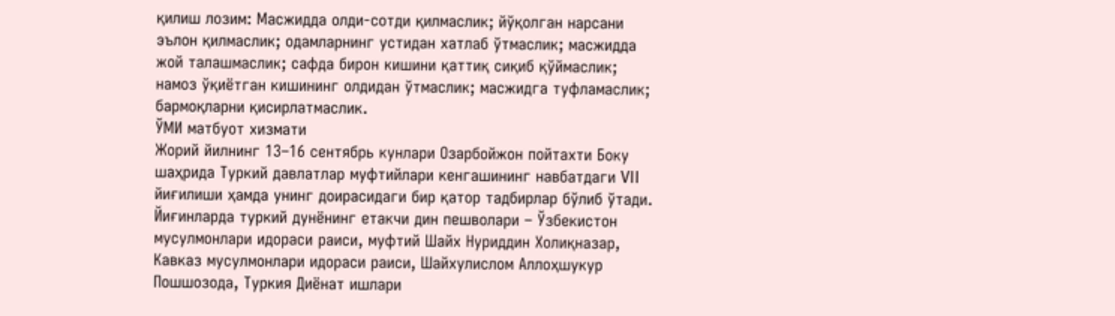қилиш лозим: Масжидда олди-сотди қилмаслик; йўқолган нарсани эълон қилмаслик; одамларнинг устидан хатлаб ўтмаслик; масжидда жой талашмаслик; сафда бирон кишини қаттиқ сиқиб қўймаслик; намоз ўқиётган кишининг олдидан ўтмаслик; масжидга туфламаслик; бармоқларни қисирлатмаслик.
ЎМИ матбуот хизмати
Жорий йилнинг 13–16 сентябрь кунлари Озарбойжон пойтахти Боку шаҳрида Туркий давлатлар муфтийлари кенгашининг навбатдаги VII йиғилиши ҳамда унинг доирасидаги бир қатор тадбирлар бўлиб ўтади.
Йиғинларда туркий дунёнинг етакчи дин пешволари – Ўзбекистон мусулмонлари идораси раиси, муфтий Шайх Нуриддин Холиқназар, Кавказ мусулмонлари идораси раиси, Шайхулислом Аллоҳшукур Пошшозода, Туркия Диёнат ишлари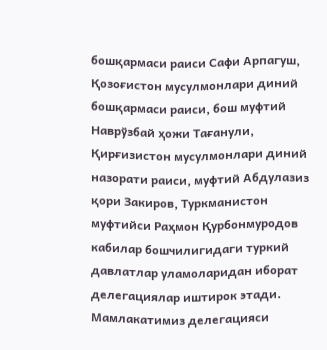бошқармаси раиси Сафи Арпагуш, Қозоғистон мусулмонлари диний бошқармаси раиси, бош муфтий Наврўзбай ҳожи Тағанули, Қирғизистон мусулмонлари диний назорати раиси, муфтий Абдулазиз қори Закиров, Туркманистон муфтийcи Раҳмон Қурбонмуродов кабилар бошчилигидаги туркий давлатлар уламоларидан иборат делегациялар иштирок этади.
Мамлакатимиз делегацияси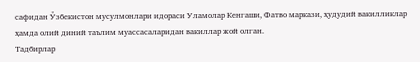сафидан Ўзбекистон мусулмонлари идораси Уламолар Кенгаши, Фатво маркази, ҳудудий вакилликлар ҳамда олий диний таълим муассасаларидан вакиллар жой олган.
Тадбирлар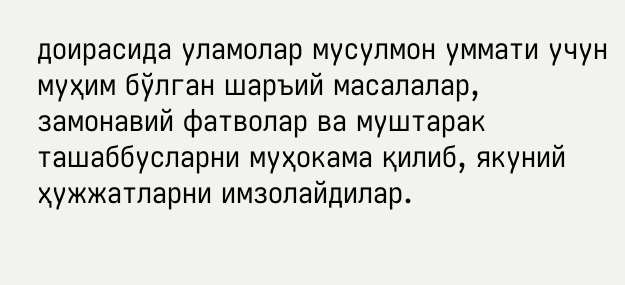доирасида уламолар мусулмон уммати учун муҳим бўлган шаръий масалалар, замонавий фатволар ва муштарак ташаббусларни муҳокама қилиб, якуний ҳужжатларни имзолайдилар.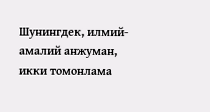Шунингдек, илмий-амалий анжуман, икки томонлама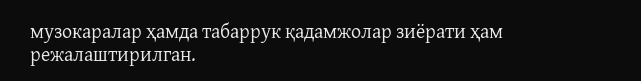музокаралар ҳамда табаррук қадамжолар зиёрати ҳам режалаштирилган.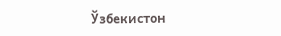Ўзбекистон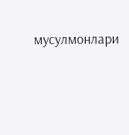мусулмонлари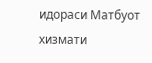идораси Матбуот хизмати